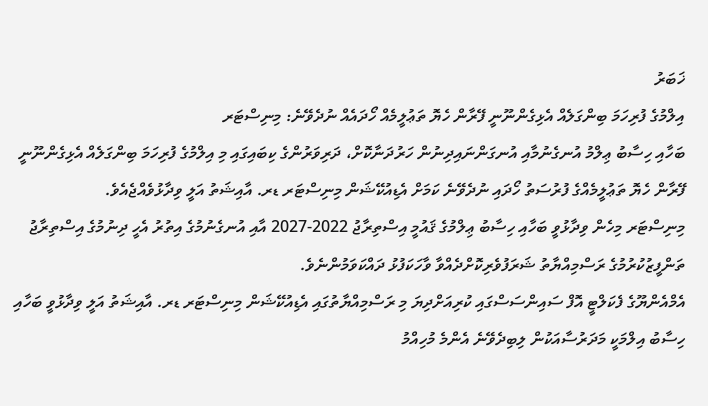ޚަބަރު
އިލްމުގެ ފުރިހަމަ ބިންގަލެއް އެޅިގެންނޫނީ ފޭރާން ހެޔޮ ތަޢުލީމެއް ހޯދައެއް ނުދެވޭނެ: މިނިސްޓަރ
ބަހާއި ހިސާބު ޢިލްމު އުނގެނުމާއި އުނގަންނައިދިނުން ހަރުދަނާކޮށް، ދަރިވަރުންގެ ކިބައިގައި މި އިލްމުގެ ފުރިހަމަ ބިންގަލެއް އެޅިގެންނޫނީ ފޭރާން ހެޔޮ ތަޢުލީމެއްގެ ފުރުސަތު ހޯދައި ނުދެވޭނެ ކަމަށް އެޑިއުކޭޝަން މިނިސްޓަރ ޑރ. އާއިޝަތު އަލީ ވިދާޅުވެއްޖެއެވެ.
މިނިސްޓަރ މިހެން ވިދާޅުވީ ބަހާއި ހިސާބު ޢިލްމުގެ ޤައުމީ އިސްތިރާޖު 2022-2027 އާއި އުނގެނުމުގެ އިތުރު އެހީ ދިނުމުގެ އިސްތިރާޖު ތަންފީޒުކުރުމުގެ ރަސްމިއްޔާތު ޝަރަފުވެރިކޮށްދެއްވާ ވާހަކަފުޅު ދައްކަވަމުންނެވެ.
އެމްއެންޔޫގެ ފެކަލްޓީ އޮފް ސައިންސަސްގައި ކުރިއަށްދިޔަ މި ރަސްމިއްޔާތުގައި އެޑިއުކޭޝަން މިނިސްޓަރ ޑރ. އާއިޝަތު އަލީ ވިދާޅުވީ ބަހާއި ހިސާބު އިލްމަކީ މަދަރުސާއަކުން ލިބިދެވޭނެ އެންމެ މުހިއްމު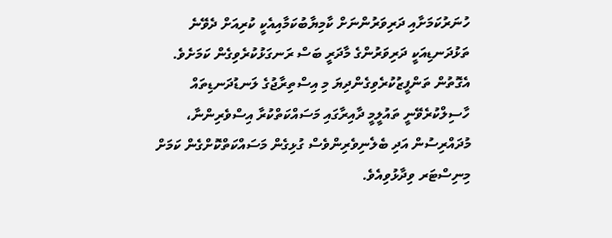ހުނަރުކަމަށާއި ދަރިވަރުންނަށް ކާމިޔާބުކަމާއިއެކީ ކުރިއަށް ދެވޭނެ ތަޅުދަނޑިއަކީ ދަރިވަރުންގެ މާދަރީ ބަސް ރަނގަޅުކުރެވިގެން ކަމަށެވެ. އެގޮތުން ތަންފީޒުކުރެވިގެންދިޔަ މި އިސްތިރާޖުގެ ލަނޑުދަނޑިތައް ހާސިލްކުރެވޭނީ ތައުލީމީ ދާއިރާގައި މަސައްކަތްކުރާ އިސްވެރިންނާ، މުދައްރިސުން އަދި ބެލެނިވެރިންވެސް ގުޅިގެން މަސައްކަތްކޮށްގެން ކަމަށް މިނިސްޓަރ ވިދާޅުވިއެވެ.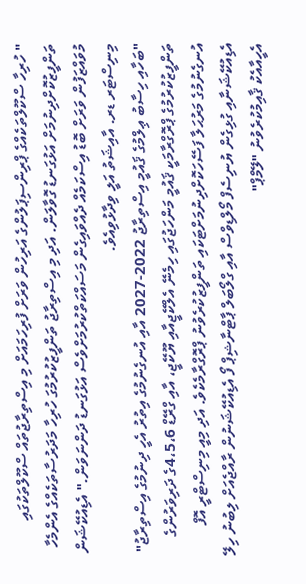" ހުރިހާ ސްކޫލްތަކެއްގެ ޕްރިންސިޕަލުންގެ އަރިހުން ވަރަށް ފުރިހަމައަށް މި އިސްތިރާޖުތައް ސްކޫލްތަކުގައި ތަންފީޒުކޮށްދިނުމަށް އަޅުގަނޑު ގޮވާލަން. އަދި މި އިސްތިރާޖު ތަންފީޒުކުރުމުގަ ހުރިހާ މަދަރުސާތަކެއްގެ އެންމެހާ މުވައްޒަފުން ވަރަށް ބޮޑު އިސްކަމެއް ދެއްވައިގެން މަސައްކަތްކުރުމަށްވެސް އަޅުގަނޑު ދަންނަވަން." އެޑިއުކޭޝަން މިނިސްޓަރ ޑރ. އާއިޝަތު އަލީ ވިދާޅުވިއެވެ.
"ބަހާއި ހިސާބު ޢިލްމުގެ ޤައުމީ އިސްތިރާޖު 2022-2027 އާއި އުނގެނުމުގެ އިތުރު އެހީ ދިނުމުގެ އިސްތިރާޖު" ތަންފީޒުކުރުމުގެ ޕްރޮގްރާމަކީ ޤައުމީ މަންހަޖުގައި ހިމެނޭ އެލްކޭޖީއާއި ޔޫކޭޖީ، އާއި ގްރޭޑް 4،5،6ގެ ދަރިވަރުންގެ އުނގެނުމުގެ މަރުޙަލާ ފަސޭހަކޮށްދިނުމަށްޓަކައި ތަންފީޒުކުރެވުނު ޕްރޮގްރާމެކެވެ. އަދި މިއީ މިނިސްޓްރީ އޮފް އެޑިއުކޭޝަނާއި ގުޅިގެން ޔުނިސެފް މޯލްޑިވްސް އާއި ގްލޯބަލް ޕާޓްނާޝިޕް ފޯ އެޑިއުކޭޝަނުން ރާއްޖެއަށް ލިބުނު ހިލޭ އެހީއާއެކު ޤާއިމުކުރެވުނު "ލޭމްޕް"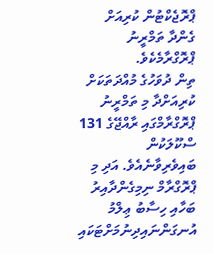ޕްރޮޖެކްޓުން ކުރިއަށް ގެންދާ ތަމްރީނު ޕްރޮގްރާމެކެވެ.
ތިން ދުވަހުގެ މުއްދަތަކަށް ކުރިއަށްދާ މި ތަމްރީނު ޕްރޮގްރާމްގައި ރާއްޖޭގެ 131 ސްކޫލަކުން ބައިވެރިވާނެއެވެ. އަދި މި ޕްރޮގްރާމް ނިމިގެންދާއިރު ބަހާއި ހިސާބު ޢިލްމު އުނގަންނައިދިނުމަށްޓަކައި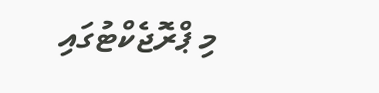މި ޕްރޮޖެކްޓުގައި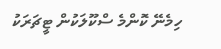ހިމެނޭ ކޮންމެ ސްކޫލަކުން ޓީޗަރަކު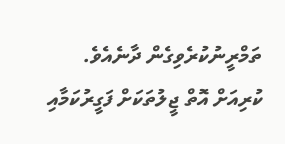ތަމްރީނުކުރެވިގެން ދާނެއެވެ.
ކުރިއަށް އޮތް ޖީލުތަކަށް ފަގީރުކަމާއި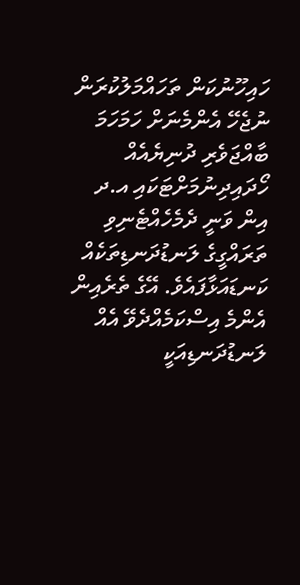ހައިހޫނުކަން ތަހައްމަލުކުރަން ނުޖެހޭ އެންމެނަށް ހަމަހަމަ ބާއްޖަވެރި ދުނިޔެއެއް ހޯދައިދިނުމަށްޓަކައި އ.ދ އިން ވަނީ ދެމެހެއްޓެނިވި ތަރައްގީގެ ލަނޑުދަނޑިތަކެއް ކަނޑައަޅާފައެވެ. އޭގެ ތެރެއިން އެންމެ އިސްކަމެއްދެވޭ އެއް ލަނޑުދަނޑިއަކީ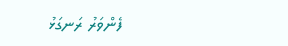ފެންވަރު ރަނގަޅު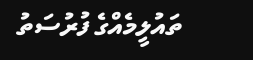ތައުލީމެއްގެ ފުރުސަތު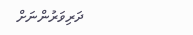ދަރިވަރުންނަށް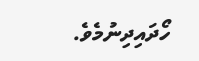ހޯދައިދިނުމެވެ.